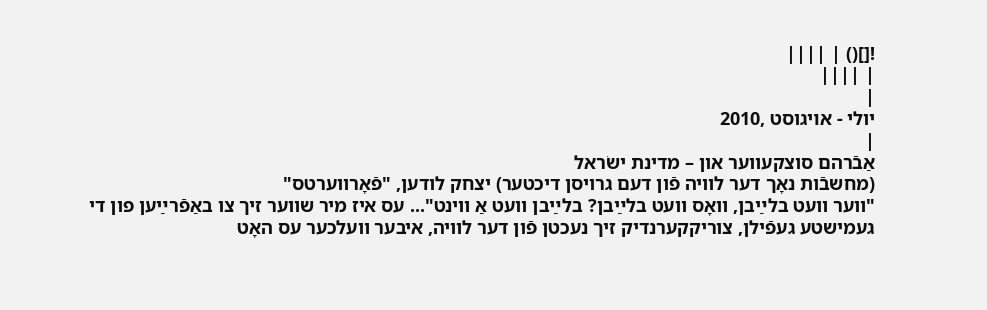![]() | ||||
| ||||
|
יולי - אױגוסט ,2010
|
אַבֿרהם סוצקעװער און – מדינת ישׂראל
(מחשבֿות נאָך דער לװיה פֿון דעם גרויסן דיכטער) יצחק לודען, "פֿאָרװערטס"
"װער װעט בלײַבן, װאָס װעט בלײַבן? בלײַבן װעט אַ װינט"... עס איז מיר שװער זיך צו באַפֿרײַען פון די געמישטע געפֿילן, צוריקקערנדיק זיך נעכטן פֿון דער לװיה, איבער װעלכער עס האָט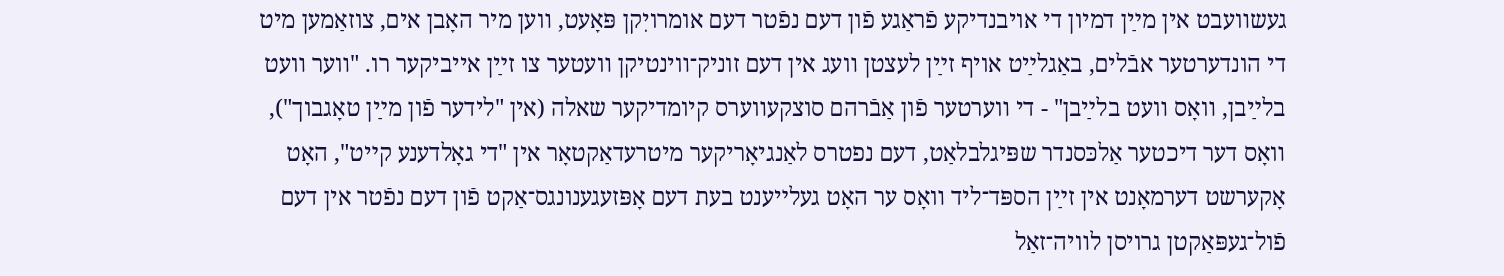געשװעבט אין מײַן דמיון די אויבנדיקע פֿראַגע פֿון דעם נפֿטר דעם אומרויִקן פּאָעט, װען מיר האָבן אים, צוזאַמען מיט די הונדערטער אבֿלים, באַגלײַט אויף זײַן לעצטן װעג אין דעם זוניק־װינטיקן װעטער צו זײַן אייביקער רו. "װער װעט בלײַבן, װאָס װעט בלײַבן" - די װערטער פֿון אַבֿרהם סוצקעװערס קיומדיקער שאלה (אין "לידער פֿון מײַן טאָגבוך"), װאָס דער דיכטער אַלכּסנדר שפּיגלבלאַט, דעם נפטרס לאַנגיאָריקער מיטרעדאַקטאָר אין "די גאָלדענע קײט", האָט אָקערשט דערמאָנט אין זײַן הספּד־ליד װאָס ער האָט געלײענט בעת דעם אָפּזעגענונגס־אַקט פֿון דעם נפֿטר אין דעם פֿול־געפּאַקטן גרויסן לװיה־זאַל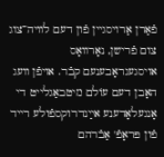פֿאַרן אַרויסגײן פֿון דעם לװיה־צוג צום פֿרישן, נאָרװאָס אויסגעגראָבענעם קבֿר. אויפֿן װעג האָבן דעם עוֹלם מיטבאַגלייט די אָנגעלאָדענע אײַנדרוקספֿולע רײד פֿון פּראָפֿ' אַבֿרהם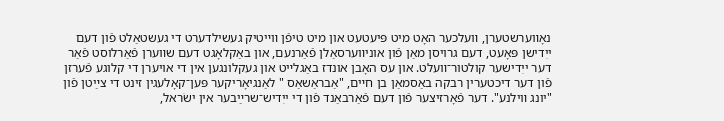נאָװערשטערן, װעלכער האָט מיט פּיעטעט און מיט טיפֿן װײטיק געשילדערט די געשטאַלט פֿון דעם ייִדישן פּאָעט, דעם גרויסן מאַן פֿון אוניװערסאַלן פֿאַרנעם, און באַקלאָגט דעם שװערן פֿאַרלוסט פֿאַר דער ייִדישער קולטור־װעלט. און עס האָבן אונדז באַגלײט און געקלונגען אין די אויערן די קלוגע פֿערזן פֿון דער דיכטערין רבקה באַסמאַן בן חײם, "אַבראַשאַס " לאַנגיאָריקער פּען־קאָלעגין זינט די צײַטן פֿון "יונג װילנע". דער פֿאָרזיצער פֿון דעם פֿאַרבאַנד פֿון די ייִדיש־שרײַבער אין ישׂראל,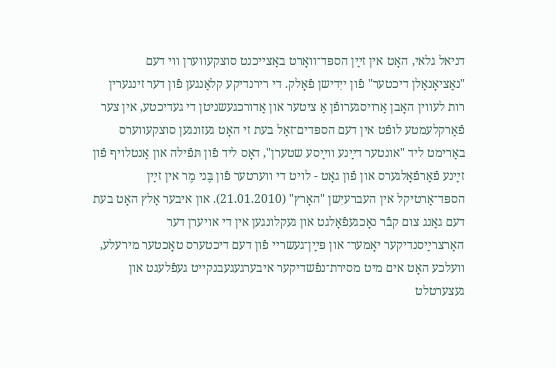דניאל גלאי, האָט אין זײַן הספּד־װאָרט באַצײכנט סוצקעװערן װי דעם "נאַציאָנאַלן דיכטער" פֿון ייִדישן פֿאָלק. די רירנדיקע קלאַנגען פֿון דער זינגערין רות לעװין האָבן אַרויסגערופֿן אַ ציטער און אַדורכגעשניטן די געדיכטע, אין צער פֿאַרקלעמטע לופֿט אין דעם הספּדים־זאַל בעת זי האָט געזונגען סוצקעװערס באַרימט ליד "אונטער דײַנע װײַסע שטערן", דאָס ליד פֿון תּפֿילה און אַנטלויף פֿון זײַנע פֿאַרפֿאָלגערס און פֿון גאָט - לויט די װערטער פֿון בֶּני מֶר אין זײַן הספּד־אַרטיקל אין העברעיִשן "האָרץ" (21.01.2010). און איבער אַלץ האָט בעת דעם גאַנג צום קבֿר נאָכגעפֿאָלגט און געקלונגען אין די אויערן דער האַרצרײַסנדיקער יאָמער־ און פּײַן־געשרײ פֿון דעם דיכטערס טאָכטער מירעלע, װעלכע האָט אים מיט מסירת־נפֿשדיקער איבערגעגעבנקייט געפֿלעגט און געצערטלט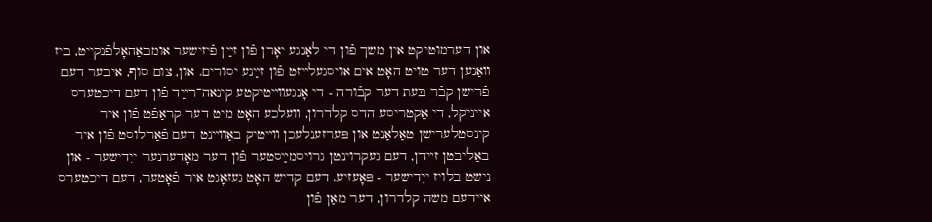און דערמוטיקט אין משך פֿון די לאַנגע יאָרן פֿון זײַן פֿיזישער אומבאַהאָלפֿנקייט, ביז װאַנען דער טויט האָט אים אויסגעלײזט פֿון זײַנע יסורים. און, צום סוף, איבער דעם פֿרישן קבֿר בּעת דער קבֿורה - די אָנגעװײטיקטע קינאה־רײַד פֿון דעם דיכטערס אייניקל, די אַקטריסע הדס קלדרון, װעלכע האָט מיט דער קראַפֿט פֿון איר קינסטלערישן טאַלאַנט און פּערזענלעכן װײטיק באַװײנט דעם פֿאַרלוסט פֿון איר באַליבטן זײדן, דעם געקרוינטן גרויסמײַסטער פֿון דער מאָדערנער ייִדישער - און נישט בלויז ייִדישער - פּאָעזיע. דעם קדיש האָט געזאָגט איר פֿאָטער, דעם דיכטערס איידעם משה קלדרון, דער מאַן פֿון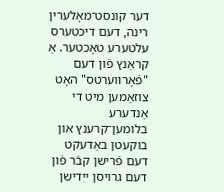דער קונסט־מאָלערין רינה, דעם דיכטערס עלטערע טאָכטער. אַ קראַנץ פֿון דעם "פֿאָרװערטס" האָט צוזאַמען מיט די אַנדערע בלומען־קרענץ און בוקעטן באַדעקט דעם פֿרישן קבֿר פֿון דעם גרויסן ייִדישן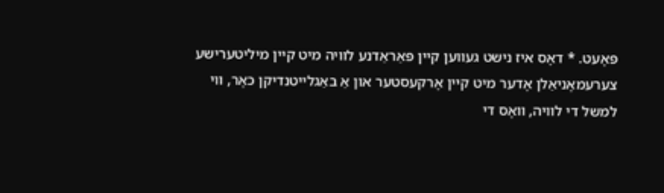פּאָעט. * דאָס איז נישט געװען קיין פּאַראַדנע לװיה מיט קיין מיליטערישע צערעמאָניאַלן אָדער מיט קײן אָרקעסטער און אַ באַגלייטנדיקן כאָר, װי למשל די לװיה, װאָס די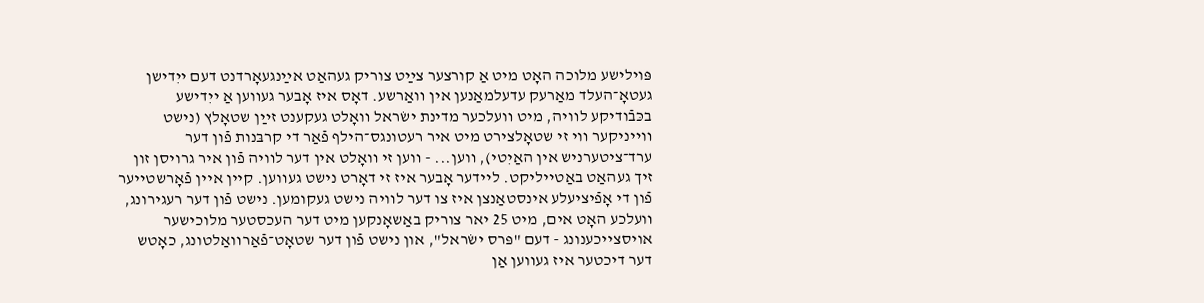פּוילישע מלוכה האָט מיט אַ קורצער צײַט צוריק געהאַט אײַנגעאָרדנט דעם ייִדישן געטאָ־העלד מאַרעק עדעלמאַנען אין װאַרשע. דאָס איז אָבער געװען אַ ייִדישע בכּבֿודיקע לװיה, מיט װעלכער מדינת ישׂראל װאָלט געקענט זײַן שטאָלץ (נישט װײניקער װי זי שטאָלצירט מיט איר רעטונגס־הילף פֿאַר די קרבּנות פֿון דער ערד־ציטערניש אין האַיִטי), װען... - װען זי װאָלט אין דער לװיה פֿון איר גרויסן זון זיך געהאַט באַטײליקט. לײדער אָבער איז זי דאָרט נישט געװען. קיין איין פֿאָרשטײער פֿון די אָפֿיציעלע אינסטאַנצן איז צו דער לװיה נישט געקומען. נישט פֿון דער רעגירונג, װעלכע האָט אים, מיט 25 יאר צוריק באַשאָנקען מיט דער העכסטער מלוכישער אויסצייכענונג - דעם "פּרס ישׂראל", און נישט פֿון דער שטאָט־פֿאַרװאַלטונג, כאָטש דער דיכטער איז געװען אַן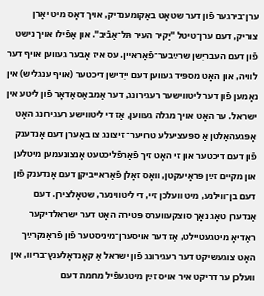ערן־בירגער פֿון דער שטאָט באַקומענדיק, אויך דאָס מיט יאָרן צוריק, דעם ערן־טיטל "יַקיר העיר תּל־אַבֿיב". און אַפֿילו אויך נישט פֿון דעם העבריִשן שרײַבער־פֿאַראײן. עס איז אָבער געװען אויף דער לװיה, און האָט מספּיד געװען דעם ייִדישן דיכטער (אויף ענגליש) אין נאָמען פֿון דער ליטװישער רעגירונג, דער אַמבאַסאַדאָר פֿון ליטע אין ישראל. ער האָט אויך מגלה געװען, אַז די ליטװישע רעגירונג האָט אָפּגעהאַלטן אַ ספּעציעלע טרויער־ זיצונג צו באַערן דעם אָנדענק פֿון דעם דיכטער און זי האָט זיך פֿאַרפֿליכטעט אָנצונעמען מיטלען און מקײם זײַן פּראָיעקטן, װאָס זאָלן פֿאַראייביקן דעם אָנדענק פֿון דעם בן־װילנע, מיט װעלכן זיי, די ליטווינער, שטאָלצירן. דעם אַנדערן טאָג נאָך סוצקעװערס פּטירה האָט דער ישראלדיקער ראַדיאָ מיטגעטיילט, אַז דער אויסערן־מיניסטער פֿון פֿראַנקרײַך האָט צוגעשיקט דער רעגירונג פֿון ישראל אַ קאָנדאָלענץ־בריװ, אין װעלכן ער דריקט איר אויס זײַן מיטגעפֿיל מחמת דעם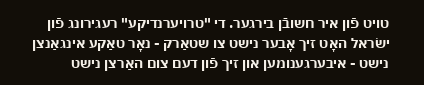טויט פֿון איר חשובֿן בירגער. די "טרויערנדיקע" רעגירונג פֿון ישׂראל האָט זיך אָבער נישט צו שטאַרק - נאָר טאַקע אינגאַנצן נישט - איבערגענומען און זיך פֿון דעם צום האַרצן נישט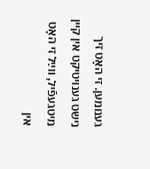גענומען. זי האָט זיך נישט גענויטיקט אין קיין מיטגעפֿיל, װײַל זי האָט אין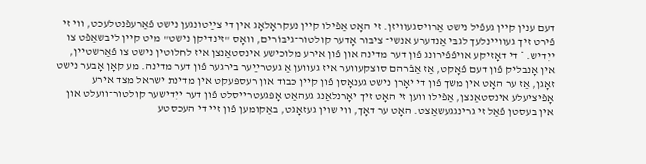דעם ענין קײן געפֿיל נישט אַרויסגעװיזן. זי האָט אַפֿילו קיין נעקראָלאָג אין די צײַטונגען נישט פֿאַרעפֿנטלעכט, װי זי פֿירט זיך געװײנלעך לגבּי אַנדערע אנשי־ ציבּור אָדער קולטור־גיבּוֹרים, װאָס "זינדיקן נישט" מיט קײן ליבשאַפֿט צו ייִדיש. * די דאָזיקע אויפֿפֿירונג פֿון דער מדינה און פֿון אירע מלוכישע אינסטאַנצן איז לחלוטין נישט צו פֿאַרשטײן, אין אָנבליק פֿון דעם פֿאָקט, אַז אַבֿרהם סוצקעװער איז געװען אַ געטרײַער בירגער פֿון דער מדינה. מע קאָן אָבער נישט זאָגן, אַז ער האָט אין משך פֿון די יאָרן נישט גענאָסן פֿון קיין כּבוד און רעספּעקט אין מדינת ישראל מצד אירע אָפֿיציעלע אינסטאַנצן, אַפֿילו װען זי האָט זיך יאָרנלאַנג געהאַט אָפּגעטרייסלט פֿון דער ייִדישער קולטור־װעלט און אין בעסטן פֿאַל זי גרינגגעשאַצט. האָט ער דאָך, װי שוין געזאָגט, באַקומען פֿון זײ די העכסטע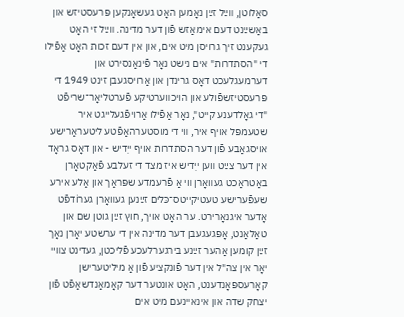סאַלוטן, װײַל זײַן נאָמען האָט געשאָנקען פּרעסטיזש און באַשײַנט דעם אימאַזש פֿון דער מדינה. װײַל זי האָט געקענט זיך גרויסן מיט אים, און אין דעם זכות האָט אַפֿילו די "הסתדרות" אים נישט נאָר פֿינאַנסירט און דערמעגלעכט דאָס גרינדן און אַרויסגעבן זינט 1949 די פּרעסטיזשפֿולע און הויכװערטיקע פֿערטליאָר־שריפֿט "די גאָלדענע קייט", נאָר אַפֿילו אַרויפֿגעלייגט איר שטעמפּל אויף איר, װי די מוסטערהאַפֿטע ליטעראַרישע אויסגאַבע פֿון דער הסתדרות אויף ייִדיש - און דאָס גראָד אין דער צײַט װען ייִדיש איז מצד די זעלבע פֿאַקטאָרן באַטראַכט געװאָרן װי אַ פֿרעמדע שפּראַך און אַלע אירע שעפֿערישע טעטיקייטס־כּלים זײַנען געװאָרן גערוֹדפֿט אָדער איגנאָרירט. ער האָט אויך, חוץ זײַן גוטן שם און טאַלאַנט, אָפּגעגעבן דער מדינה אין די ערשטע יאָרן נאָך זײַן קומען אַהער זײַנע בירגערלעכע פֿליכטן, געדינט צװײ יאָר אין צה"ל אין דער פֿונקציע פֿון אַ מיליטערישן קאָרעספּאָנדענט, האָט אונטער דער קאָמאַנדשאַפֿט פֿון יצחק שדה און אינאיינעם מיט אים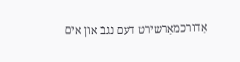אַדורכמאַרשירט דעם נגבֿ און אים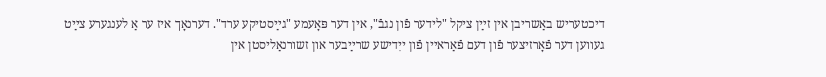דיכטעריש באַשריבן אין זײַן ציקל "לידער פֿון נגבֿ", אין דער פּאָעמע "גײַסטיקע ערד". דערנאָך איז ער אַ לענגערע צײַט געװען דער פֿאָרזיצער פֿון דעם פֿאַראײן פֿון ייִדישע שרײַבער און זשורנאַליסטן אין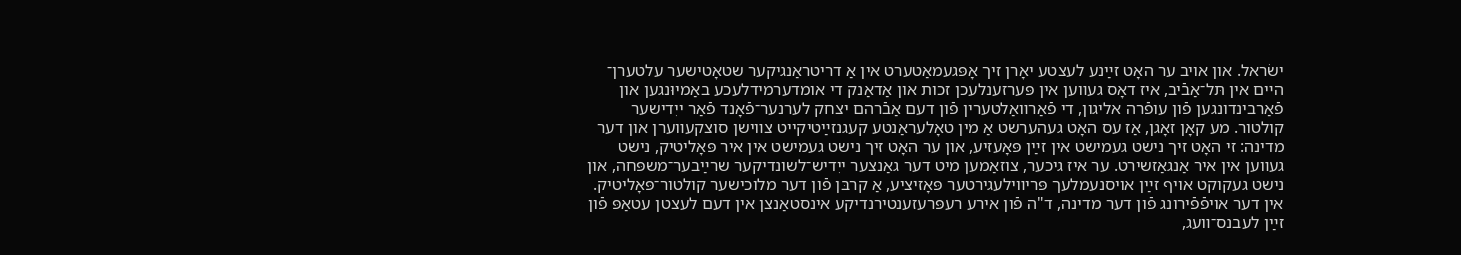ישׂראל. און אויב ער האָט זײַנע לעצטע יאָרן זיך אָפּגעמאַטערט אין אַ דריטראַנגיקער שטאָטישער עלטערן־ הײם אין תּל־אַבֿיב, איז דאָס געװען אין פּערזענלעכן זכות און אַדאַנק די אומדערמידלעכע באַמיוּנגען און פֿאַרבינדונגען פֿון עופֿרה אליגון, די פֿאַרװאַלטערין פֿון דעם אַבֿרהם יצחק לערנער־פֿאָנד פֿאַר ייִדישער קולטור. מע קאָן זאָגן, אַז עס האָט געהערשט אַ מין טאָלעראַנטע קעגנזײַטיקייט צװישן סוצקעװערן און דער מדינה: זי האָט זיך נישט געמישט אין זײַן פּאָעזיע, און ער האָט זיך נישט געמישט אין איר פּאָליטיק, נישט געװען אין איר אַנגאַזשירט. ער איז גיכער, צוזאַמען מיט דער גאַנצער ייִדיש־לשונדיקער שרײַבער־משפּחה, און נישט געקוקט אויף זײַן אויסנעמלעך פּריװילעגירטער פּאָזיציע, אַ קרבּן פֿון דער מלוכישער קולטור־פּאָליטיק. אין דער אויפֿפֿירונג פֿון דער מדינה, ד"ה פֿון אירע רעפּרעזענטירנדיקע אינסטאַנצן אין דעם לעצטן עטאַפּ פֿון זײַן לעבנס־װעג,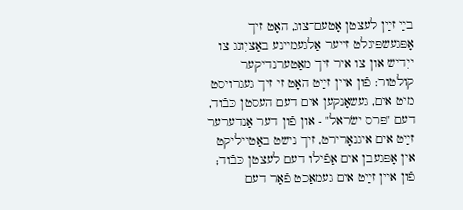בײַ זײַן לעצטן אָטעם־צוג, האָט זיך אָפּגעשפּיגלט זײער אַלגעמײנע באַציִונג צו ייִדיש און צו איר זיך מאַטערנדיקער קולטור: פֿון איין זײַט האָט זי זיך געגרויסט מיט אים, געשאָנקען אים דעם העסטן כּבֿוד, דעם "פּרס ישׂראל" - און פֿון דער אַנדערער זײַט אים איגנאָרירט, זיך נישט באַטייליקט אין אָפּגעבן אים אַפֿילו דעם לעצטן כּבֿוד; פֿון אײן זײַט אים געמאַכט פֿאַר דעם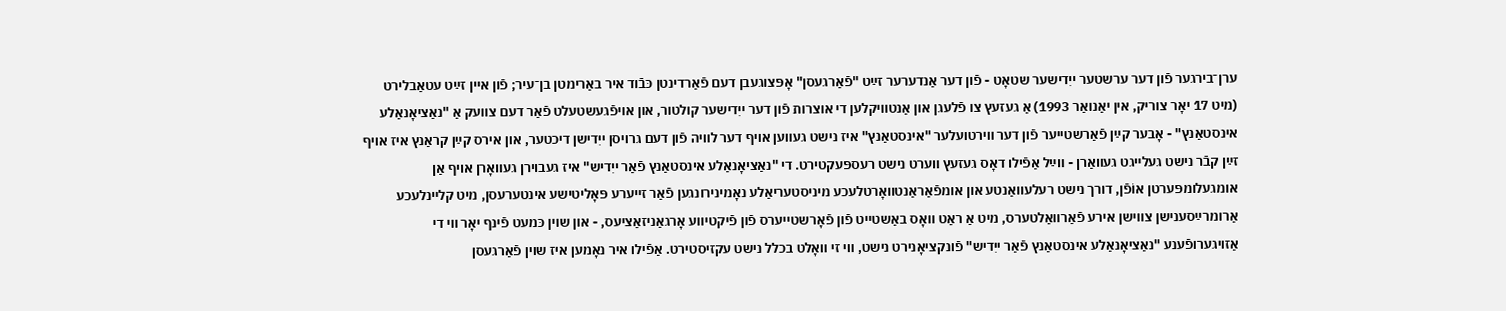ערן־בירגער פֿון דער ערשטער ייִדישער שטאָט - פֿון דער אַנדערער זײַט "פֿאַרגעסן" אָפּצוגעבן דעם פֿאַרדינטן כּבֿוד איר באַרימטן בן־עיר; פֿון אײן זײַט עטאַבלירט (מיט 17 יאָר צוריק, אין יאַנואַר 1993) אַ געזעץ צו פֿלעגן און אַנטװיקלען די אוצרות פֿון דער ייִדישער קולטור, און אויפֿגעשטעלט פֿאַר דעם צװעק אַ "נאַציאָנאַלע אינסטאַנץ" - אָבער קײַן פֿאַרשטייער פֿון דער װירטועלער "אינסטאַנץ" איז נישט געװען אויף דער לװיה פֿון דעם גרויסן ייִדישן דיכטער, און אירס קײַן קראַנץ איז אויף זײַן קבֿר נישט געלײגט געװאַרן - װײַל אַפֿילו דאָס געזעץ װערט נישט רעספּעקטירט. די "נאַציאָנאַלע אינסטאַנץ פֿאַר ייִדיש" איז געבוירן געװאָרן אויף אַן אומגעלומפּערטן אוֹפֿן, דורך נישט רעלעװאַנטע און אומפֿאַראַנטװאָרטלעכע מיניסטעריאַלע נאָמינירונגען פֿאַר זײערע פּאָליטישע אינטערעסן, מיט קלײנלעכע אַרומרײַסענישן צװישן אירע פֿאַרװאַלטערס, מיט אַ ראַט װאָס באַשטײט פֿון פֿאָרשטייערס פֿון פֿיקטיװע אָרגאַניזאַציעס, - און שוין כּמעט פֿינף יאָר װי די אַזויגערופֿענע "נאַציאָנאַלע אינסטאַנץ פֿאַר ייִדיש" פֿונקציאָנירט נישט, װי זי װאָלט בכלל נישט עקזיסטירט. אַפֿילו איר נאָמען איז שוין פֿאַרגעסן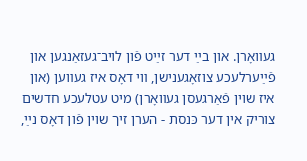געװאָרן. און בײַ דער זײַט פֿון לויב־געזאַנגען און פֿײַערלעכע צוזאָגענישן, װי דאָס איז געװען (און איז שוין פֿאַרגעסן געװאָרן) מיט עטלעכע חדשים צוריק אין דער כּנסת - הערן זיך שוין פֿון דאָס נײַ,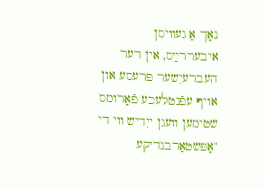נאָך אַ געװיסן איבעררײַס, אין דער העברעיִשער פּרעסע און אויף עפֿנטלעכע פֿאָרומס שטימען װעגן ייִדיש װי די "אָפּשטאַרבנדיקע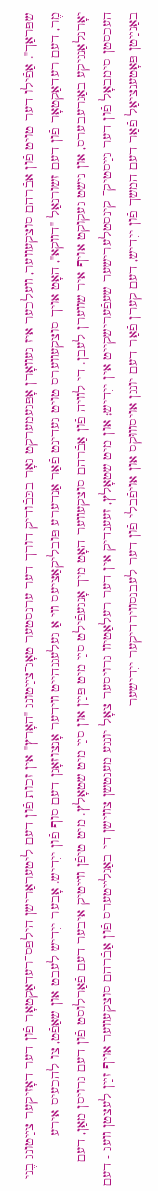שפּראַך". אַפֿילו דער טויט פֿון אבֿרהם סוצקעװער, װעלכער איז געװאָרן אָפּגעמערקט גאָר בכּבֿודיק דורך דער ערנסטער טאָג־צײַטונג "האָרץ" אין זכות פֿון דעם ליטעראַרישן הילפּס־רעדאַקטאָר פֿון דער דאָזיקער צײַטונג בֶני מֶר, דעם רעדאַקטאָר פֿון דעם זשורנאַל "דװקא", האָט אויך סוצקעװערס טויט געדינט פֿאַר אַנדערע פּובליקאַציעס װי אַ געלעגנהייט װידער אָנצוזאָגן דעם סוף פֿון ייִדיש. אָבער ייִדיש לעבט און שאַפֿט, צו להכעיס אירע יאָרנלאַנגיקע באַגרעבערס, און נישט געקוקט אויף איר שװערן לעבן. די לװיה פֿון אַבֿרהם סוצקעװער האָט מיך אָנגעפֿילט סײַ מיט פּײַן און סײַ מיט שטאָלץ. מיט טיפֿן װײטיק איבער דעם פֿאַרלוסט פֿון דעם גרויסן מאַן, דעם העכסטן סימבאָל פֿון דער גײַסטיק־ קינסטלערישער שעפֿערישקייט אין ייִדיש; און מיט שטאָלץ, זעענדיק אין דער רעלאַטיװ גרויסער צאָל יונגע מענטשן צװישן די באַגלײטערס פֿון אַבֿרהם סוצקעװער אויף זײַן לעצטן װעג - דעם באַנײַטן פּאָטענציאַל פֿאַר דעם המשך פֿון ייִדיש, דעם קערן פֿאַר דעם יונגן אויסװוּקס און אויפֿבלי פֿון דער לעבנסװירדיקער ייִדישער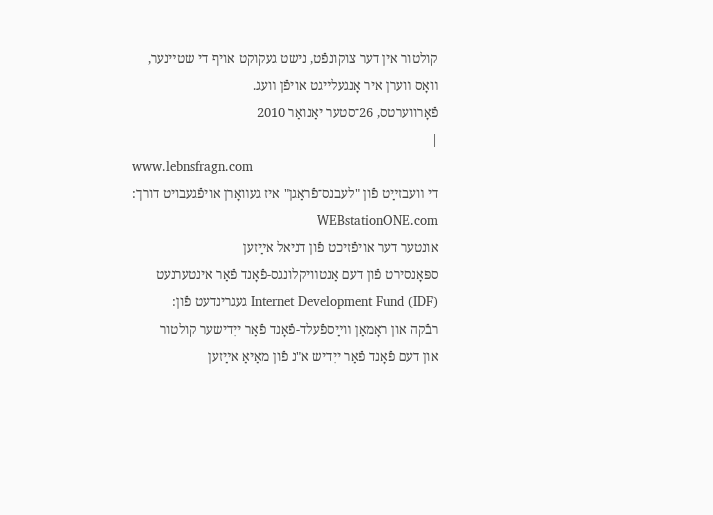קולטור אין דער צוקונפֿט, נישט געקוקט אויף די שטײנער, װאָס װערן איר אָנגעלײגט אויפֿן װעג.
פֿאָרווערטס, 26־סטער יאַנואַר 2010
|
www.lebnsfragn.com
די װעבזײַט פֿון "לעבנס־פֿראַגן" איז געװאָרן אויפֿגעבויט דורך: WEBstationONE.com
אונטער דער אויפֿזיכט פֿון דניאל אײַזען
ספּאָנסירט פֿון דעם אַנטװיקלונגס-פֿאָנד פֿאַר אינטערנעט
Internet Development Fund (IDF) געגרינדעט פֿון:
רבֿקה און ראָמאַן װײַספֿעלד-פֿאָנד פֿאַר ייִדישער קולטור
און דעם פֿאָנד פֿאַר ייִדיש א"נ פֿון מאַיאַ אײַזען